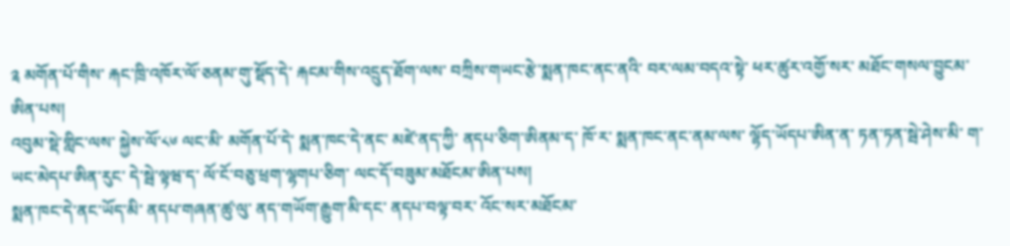༉ མགོན་པོ་གིས་ རྐང་ཁྲི་འཁོར་ལོ་ཅནམ་གུ་སྡོད་དེ་ རྐངམ་གིས་འདྲུད་ཐོག་ལས་ བཀྲིས་གཡང་རྩེ་སྨན་ཁང་ནང་ནའི་ བར་ལམ་བདའ་སྟེ་ ཕར་ཚུར་འགྱོ་སར་ མཐོང་གསལ་བྱུངམ་ཨིན་པས།
འབུམ་སྡེ་གླིང་ལས་ སྐྱེས་ལོ་༨༦ ལང་མི་ མགོན་པོ་དེ་ སྨན་ཁང་དེ་ནང་ མཛེ་ནད་ཀྱི་ ནདཔ་ཅིག་ཨིནམ་ད་ ཁོ་ར་ སྨན་ཁང་ནང་ནམ་ལས་ ལྷོད་ཡོདཔ་ཨིན་ན་ ཏན་ཏན་སྦེ་ཤེས་མི་ ག་ཡང་མེདཔ་ཨིན་རུང་ དེ་སྦེ་ལྟཝ་ད་ ལོ་ངོ་བཅུ་ཕྲག་ལྷགཔ་ཅིག་ ལང་དོ་བཟུམ་མཐོངམ་ཨིན་པས།
སྨན་ཁང་དེ་ནང་ཡོད་མི་ ནདཔ་གཞན་ཚུ་ལུ་ ནད་གཡོག་རྒྱུག་མི་དང་ ནདཔ་བལྟ་བར་ འོང་སར་མཐོངམ་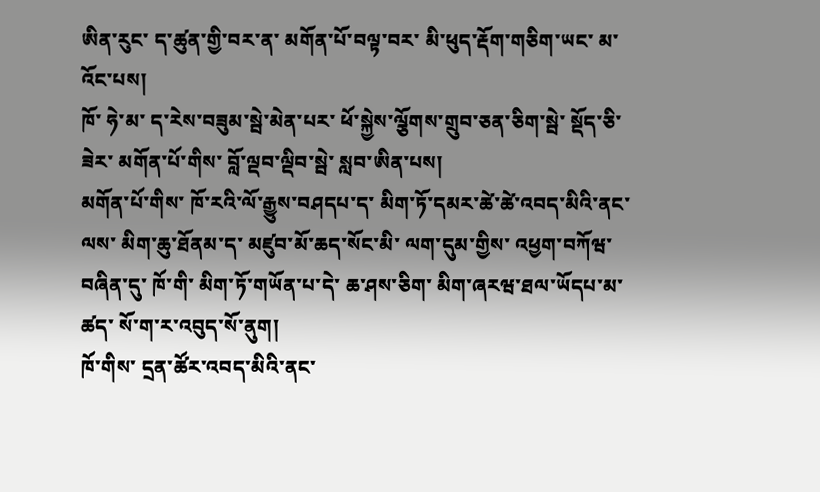ཨིན་རུང་ ད་ཚུན་གྱི་བར་ན་ མགོན་པོ་བལྟ་བར་ མི་ཕུད་རྡོག་གཅིག་ཡང་ མ་འོང་པས།
ཁོ་ ཧེ་མ་ ད་རེས་བཟུམ་སྦེ་མེན་པར་ ཕོ་སྐྱེས་ལྕོགས་གྲུབ་ཅན་ཅིག་སྦེ་ སྡོད་ཅི་ཟེར་ མགོན་པོ་གིས་ བློ་ལྡབ་ལྡིབ་སྦེ་ སླབ་ཨིན་པས།
མགོན་པོ་གིས་ ཁོ་རའི་ལོ་རྒྱུས་བཤདཔ་ད་ མིག་ཏོ་དམར་ཚེ་ཚེ་འབད་མིའི་ནང་ལས་ མིག་ཆུ་ཐོནམ་ད་ མཛུབ་མོ་ཆད་སོང་མི་ ལག་དུམ་གྱིས་ འཕྱག་བཀོཝ་བཞིན་དུ་ ཁོ་གི་ མིག་ཏོ་གཡོན་པ་དེ་ ཆ་ཤས་ཅིག་ མིག་ཞརཝ་ཐལ་ཡོདཔ་མ་ཚད་ སོ་ག་ར་འབུད་སོ་ནུག།
ཁོ་གིས་ དྲན་ཚོར་འབད་མིའི་ནང་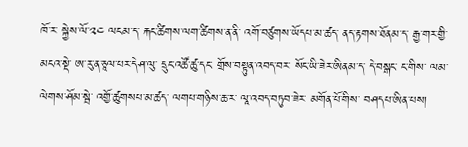ཁོ་ར་ སྐྱེས་ལོ་༢༤ ལངམ་ད་ རྐང་ཚིགས་ལག་ཚིགས་ན་ནི་ འགོ་བཙུགས་ཡོདཔ་མ་ཚད་ ནད་རྟགས་ཐོནམ་ད་ རྒྱ་གར་གྱི་མངའ་སྡེ་ ཨ་རུ་ན་ཅཱལ་པར་དེཤ་ལུ་ དྲུང་འཚོ་ཚུ་དང་ གྲོས་བསྟུན་འབད་བར་ སོང་ཡི་ཟེར་ཨིནམ་ད་ དེ་བསྒང་ ང་གིས་ ལམ་ལེགས་ཤོམ་སྦེ་ འགྱོ་ཚུགསཔ་མ་ཚད་ ལགཔ་གཉིས་ཆ་ར་ ལཱ་འབད་བཏུབ་ཟེར་ མགོན་པོ་གིས་ བཤདཔ་ཨིན་པས།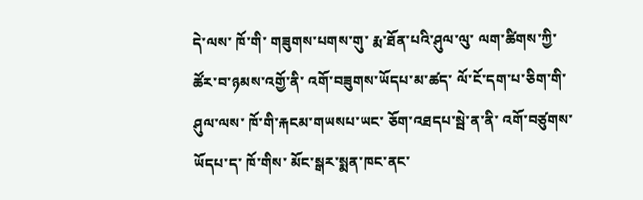དེ་ལས་ ཁོ་གི་ གཟུགས་པགས་གུ་ རྨ་ཐོན་པའི་ཤུལ་ལུ་ ལག་ཚིགས་ཀྱི་ ཚོར་བ་ཉམས་འགྱོ་ནི་ འགོ་བཟུགས་ཡོདཔ་མ་ཚད་ ལོ་ངོ་དག་པ་ཅིག་གི་ཤུལ་ལས་ ཁོ་གི་རྐངམ་གཡསཔ་ཡང་ ཅོག་འཐདཔ་སྦེ་ན་ནི་ འགོ་བཙུགས་ཡོདཔ་ད་ ཁོ་གིས་ མོང་སྒར་སྨན་ཁང་ནང་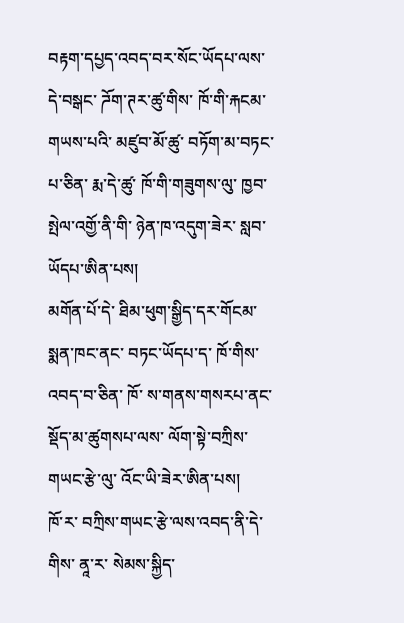བརྟག་དཔྱད་འབད་བར་སོང་ཡོདཔ་ལས་ དེ་བསྒང་ ཌོག་ཊར་ཚུ་གིས་ ཁོ་གི་རྐངམ་གཡས་པའི་ མཛུབ་མོ་ཚུ་ བཏོག་མ་བཏང་པ་ཅིན་ རྨ་དེ་ཚུ་ ཁོ་གི་གཟུགས་ལུ་ ཁྱབ་སྤེལ་འགྱོ་ནི་གི་ ཉེན་ཁ་འདུག་ཟེར་ སླབ་ཡོདཔ་ཨིན་པས།
མགོན་པོ་དེ་ ཐིམ་ཕུག་སྒྱིད་དར་གོངམ་སྨན་ཁང་ནང་ བཏང་ཡོདཔ་ད་ ཁོ་གིས་འབད་བ་ཅིན་ ཁོ་ ས་གནས་གསརཔ་ནང་ སྡོད་མ་ཚུགསཔ་ལས་ ལོག་སྟེ་བཀྲིས་གཡང་རྩེ་ལུ་ འོང་ཡི་ཟེར་ཨིན་པས།
ཁོ་ར་ བཀྲིས་གཡང་རྩེ་ལས་འབད་ནི་དེ་གིས་ ནཱ་ར་ སེམས་སྐྱིད་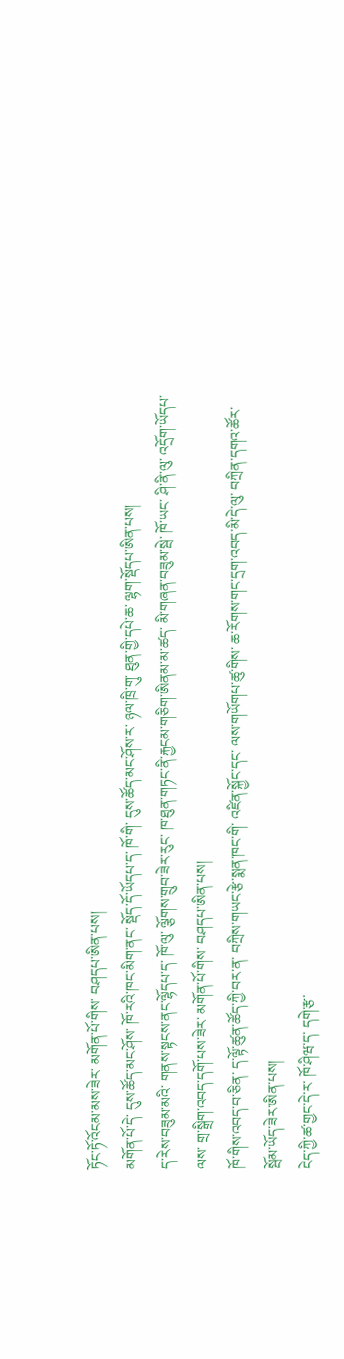ཏོང་ཏོ་འོངམ་མས་ཟེར་ མགོན་པོ་གིས་ བཤདཔ་ཨིན་པས།
མགོན་པོ་དེ་ དུས་ཚོད་མང་ཤོས་ ཁོ་རའི་ཁང་མིག་ནང་ སྡོད་དོ་ཡོདཔ་ད་ ཁོ་གི་ དུས་ཚོད་མང་ཤོས་ར་ ཉལ་ཁྲི་གུ་ ཐུན་གྱི་དཔེ་ཆ་ ལྷག་སྡོདཔ་ཨིན་པས།
ད་རེས་བཟུམ་མའི་ གནས་སྟངས་ནང་ལྷོདཔ་ད་ ཁོ་ལུ་ ལྕོགས་གྲུབ་ཟེར་རུང་ ཁ་ཐུན་གཏང་ནི་རྐྱངམ་གཅིག་ཨིནམ་མ་ཚད་ མི་གཞན་བཟུམ་སྦེ་ ཁོ་ཡང་ ཤི་ནི་ལུ་ འདྲོག་ཡོདཔ་ལས་ གྲ་སྒྲིག་འབད་དགོ་པས་ཟེར་ མགོན་པོ་གིས་ བཤདཔ་ཨིན་པས།
ཁོ་གིས་འབད་བ་ཅིན་ ད་ལྟོ་ཚུན་ཚོད་ཀྱི་བར་ན་ བཀྲིས་གཡང་རྩེ་སྨན་ཁང་གི་ འཛིན་སྐྱོང་དང་ ལས་གཡོགཔ་ཚུ་གིས་ ཆ་རོགས་གང་དྲག་འབད་མི་དེ་ལུ་ བཀྲིན་དགའ་ཚོར་སྦོམ་ཡོད་ཟེར་ཨིན་པས།
ངེད་ཀྱི་ཚ་གྱང་དེ་ར་ ཁོ་ཤིཝ་ད་ དགེ་རྩ་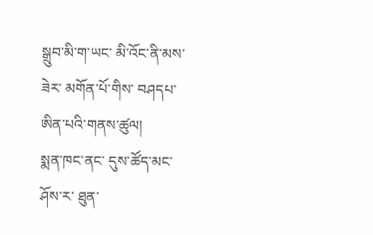སྒྲུབ་མི་ག་ཡང་ མི་འོང་ནི་མས་ཟེར་ མགོན་པོ་གིས་ བཤདཔ་ཨིན་པའི་གནས་ཚུལ།
སྨན་ཁང་ནང་ དུས་ཚོད་མང་ཤོས་ར་ ཐུན་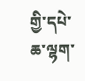གྱི་དཔེ་ཆ་ལྷག་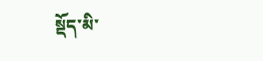སྡོད་མི་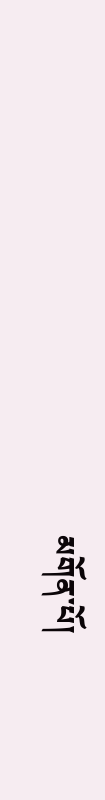མགོན་པོ།